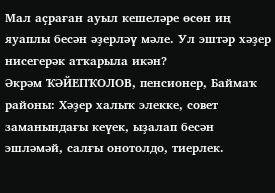Мал аҫраған ауыл кешеләре өсөн иң яуаплы бесән әҙерләү мәле. Ул эштәр хәҙер нисегерәк атҡарыла икән?
Әкрәм ҠӘЙЕПҠОЛОВ, пенсионер, Баймаҡ районы: Хәҙер халыҡ элекке, совет заманындағы кеүек, ыҙалап бесән эшләмәй, салғы онотолдо, тиерлек.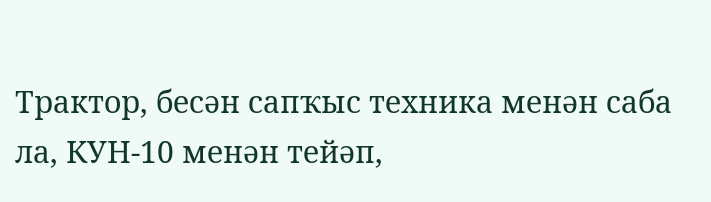Трактор, бесән сапҡыс техника менән саба ла, КУН-10 менән тейәп,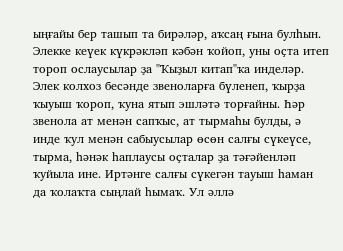ыңғайы бер ташып та бирәләр, аҡсаң ғына булһын. Элекке кеүек күкрәкләп кәбән ҡойоп, уны оҫта итеп тороп ослаусылар ҙа "Ҡыҙыл китап"ҡа инделәр. Элек колхоз бесәнде звеноларға бүленеп, ҡырҙа ҡыуыш ҡороп, ҡуна ятып эшләтә торғайны. Һәр звенола ат менән сапҡыс, ат тырмаһы булды, ә инде ҡул менән сабыусылар өсөн салғы сүкеүсе, тырма, һәнәк һаплаусы оҫталар ҙа тәғәйенләп ҡуйыла ине. Иртәнге салғы сүкегән тауыш һаман да ҡолаҡта сыңлай һымаҡ. Ул әллә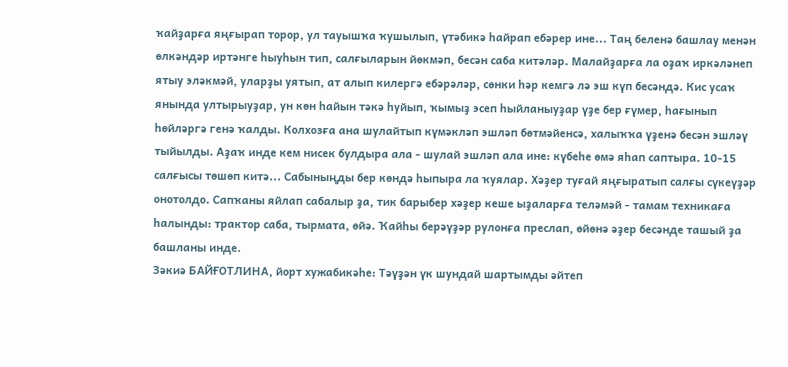ҡайҙарға яңғырап торор, ул тауышҡа ҡушылып, үтәбикә һайрап ебәрер ине... Таң беленә башлау менән өлкәндәр иртәнге һыуһын тип, салғыларын йөкмәп, бесән саба китәләр. Малайҙарға ла оҙаҡ иркәләнеп ятыу эләкмәй, уларҙы уятып, ат алып килергә ебәрәләр, сөнки һәр кемгә лә эш күп бесәндә. Кис усаҡ янында ултырыуҙар, ун көн һайын тәкә һуйып, ҡымыҙ эсеп һыйланыуҙар үҙе бер ғүмер, һағынып һөйләргә генә ҡалды. Колхозға ана шулайтып күмәкләп эшләп бөтмәйенсә, халыҡҡа үҙенә бесән эшләү тыйылды. Аҙаҡ инде кем нисек булдыра ала - шулай эшләп ала ине: күбеһе өмә яһап саптыра. 10-15 салғысы төшөп китә... Сабыныңды бер көндә һыпыра ла ҡуялар. Хәҙер туғай яңғыратып салғы сүкеүҙәр онотолдо. Сапҡаны яйлап сабалыр ҙа, тик барыбер хәҙер кеше ыҙаларға теләмәй - тамам техникаға һалынды: трактор саба, тырмата, өйә. Ҡайһы берәүҙәр рулонға преслап, өйөнә әҙер бесәнде ташый ҙа башланы инде.
Зәкиә БАЙҒОТЛИНА, йорт хужабикәһе: Тәүҙән үк шундай шартымды әйтеп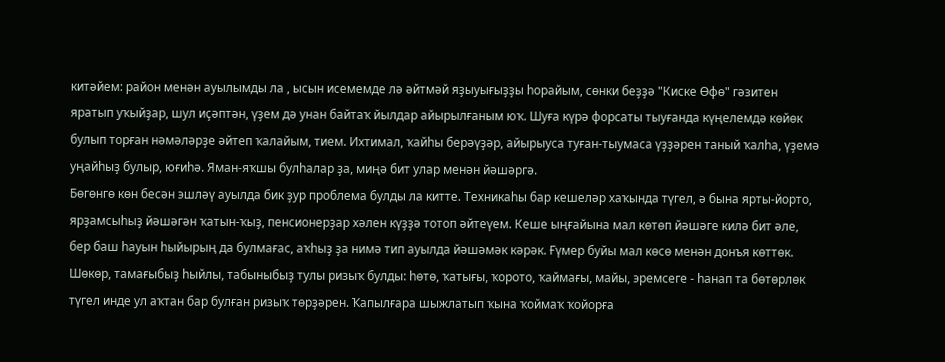китәйем: район менән ауылымды ла , ысын исемемде лә әйтмәй яҙыуығыҙҙы һорайым, сөнки беҙҙә "Киске Өфө" гәзитен яратып уҡыйҙар, шул иҫәптән, үҙем дә унан байтаҡ йылдар айырылғаным юҡ. Шуға күрә форсаты тыуғанда күңелемдә көйөк булып торған нәмәләрҙе әйтеп ҡалайым, тием. Ихтимал, ҡайһы берәүҙәр, айырыуса туған-тыумаса үҙҙәрен таный ҡалһа, үҙемә уңайһыҙ булыр, юғиһә. Яман-яҡшы булһалар ҙа, миңә бит улар менән йәшәргә.
Бөгөнгө көн бесән эшләү ауылда бик ҙур проблема булды ла китте. Техникаһы бар кешеләр хаҡында түгел, ә бына ярты-йорто, ярҙамсыһыҙ йәшәгән ҡатын-ҡыҙ, пенсионерҙар хәлен күҙҙә тотоп әйтеүем. Кеше ыңғайына мал көтөп йәшәге килә бит әле, бер баш һауын һыйырың да булмағас, аҡһыҙ ҙа нимә тип ауылда йәшәмәк кәрәк. Ғүмер буйы мал көсө менән донъя көттөк. Шөкөр, тамағыбыҙ һыйлы, табыныбыҙ тулы ризыҡ булды: һөтө, ҡатығы, ҡорото, ҡаймағы, майы, эремсеге - һанап та бөтөрлөк түгел инде ул аҡтан бар булған ризыҡ төрҙәрен. Ҡапылғара шыжлатып ҡына ҡоймаҡ ҡойорға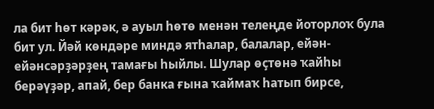ла бит һөт кәрәк, ә ауыл һөтө менән телеңде йоторлоҡ була бит ул. Йәй көндәре миндә ятһалар, балалар, ейән-ейәнсәрҙәрҙең тамағы һыйлы. Шулар өҫтөнә ҡайһы берәүҙәр, апай, бер банка ғына ҡаймаҡ һатып бирсе,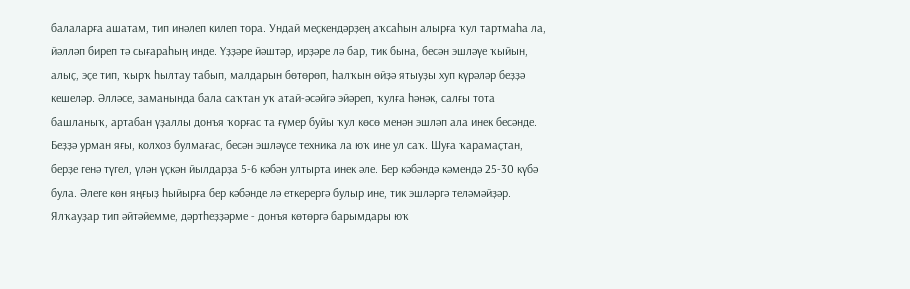балаларға ашатам, тип инәлеп килеп тора. Ундай меҫкендәрҙең аҡсаһын алырға ҡул тартмаһа ла, йәлләп биреп тә сығараһың инде. Үҙҙәре йәштәр, ирҙәре лә бар, тик бына, бесән эшләүе ҡыйын, алыҫ, эҫе тип, ҡырҡ һылтау табып, малдарын бөтөрөп, һалҡын өйҙә ятыуҙы хуп күрәләр беҙҙә кешеләр. Әлләсе, заманында бала саҡтан уҡ атай-әсәйгә эйәреп, ҡулға һәнәк, салғы тота башланыҡ, артабан үҙаллы донъя ҡорғас та ғүмер буйы ҡул көсө менән эшләп ала инек бесәнде. Беҙҙә урман яғы, колхоз булмағас, бесән эшләүсе техника ла юҡ ине ул саҡ. Шуға ҡарамаҫтан, берҙе генә түгел, үлән үҫкән йылдарҙа 5-6 кәбән ултырта инек әле. Бер кәбәндә кәмендә 25-30 күбә була. Әлеге көн яңғыҙ һыйырға бер кәбәнде лә еткерергә булыр ине, тик эшләргә теләмәйҙәр. Ялҡауҙар тип әйтәйемме, дәртһеҙҙәрме - донъя көтөргә барымдары юҡ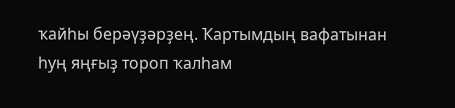ҡайһы берәүҙәрҙең. Ҡартымдың вафатынан һуң яңғыҙ тороп ҡалһам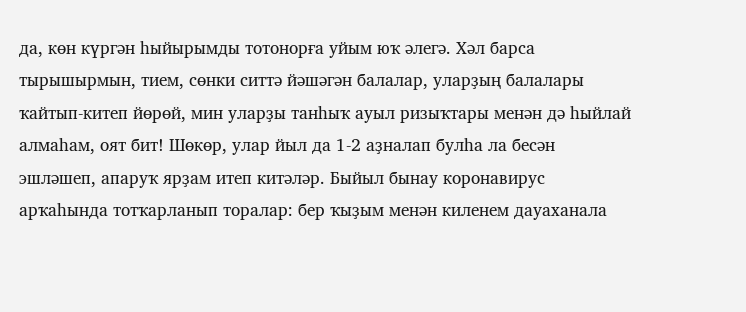да, көн күргән һыйырымды тотонорға уйым юҡ әлегә. Хәл барса тырышырмын, тием, сөнки ситтә йәшәгән балалар, уларҙың балалары ҡайтып-китеп йөрөй, мин уларҙы танһыҡ ауыл ризыҡтары менән дә һыйлай алмаһам, оят бит! Шөкөр, улар йыл да 1-2 аҙналап булһа ла бесән эшләшеп, апаруҡ ярҙам итеп китәләр. Быйыл бынау коронавирус арҡаһында тотҡарланып торалар: бер ҡыҙым менән киленем дауаханала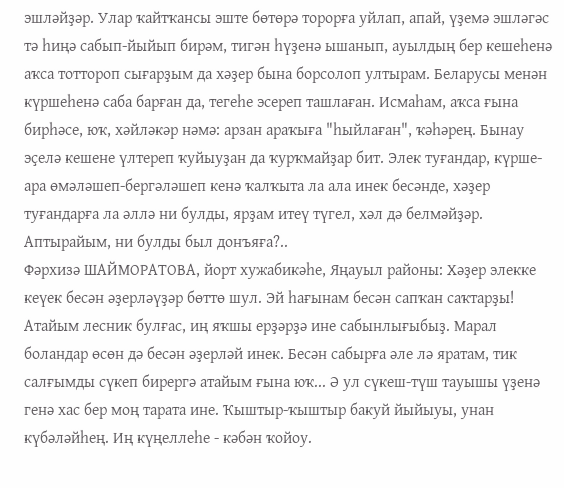эшләйҙәр. Улар ҡайтҡансы эште бөтөрә торорға уйлап, апай, үҙемә эшләгәс тә һиңә сабып-йыйып бирәм, тигән һүҙенә ышанып, ауылдың бер кешеһенә аҡса тоттороп сығарҙым да хәҙер бына борсолоп ултырам. Беларусы менән күршеһенә саба барған да, тегеһе эсереп ташлаған. Исмаһам, аҡса ғына бирһәсе, юҡ, хәйләкәр нәмә: арзан араҡыға "һыйлаған", ҡәһәрең. Бынау эҫелә кешене үлтереп ҡуйыуҙан да ҡурҡмайҙар бит. Элек туғандар, күрше-ара өмәләшеп-бергәләшеп кенә ҡалҡыта ла ала инек бесәнде, хәҙер туғандарға ла әллә ни булды, ярҙам итеү түгел, хәл дә белмәйҙәр. Аптырайым, ни булды был донъяға?..
Фәрхизә ШАЙМОРАТОВА, йорт хужабикәһе, Яңауыл районы: Хәҙер элекке кеүек бесән әҙерләүҙәр бөттө шул. Эй һағынам бесән сапҡан саҡтарҙы! Атайым лесник булғас, иң яҡшы ерҙәрҙә ине сабынлығыбыҙ. Марал боландар өсөн дә бесән әҙерләй инек. Бесән сабырға әле лә яратам, тик салғымды сүкеп бирергә атайым ғына юҡ... Ә ул сүкеш-түш тауышы үҙенә генә хас бер моң тарата ине. Ҡыштыр-ҡыштыр бакуй йыйыуы, унан күбәләйһең. Иң күңеллеһе - кәбән ҡойоу.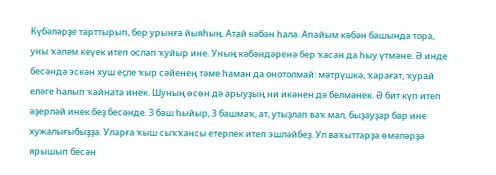Күбәләрҙе тарттырып, бер урынға йыяһың. Атай кәбән һала. Апайым кәбән башында тора, уны ҡәләм кеүек итеп ослап ҡуйыр ине. Уның кәбәндәренә бер ҡасан да һыу үтмәне. Ә инде бесәндә эскән хуш еҫле ҡыр сәйенең тәме һаман да онотолмай: мәтрүшкә, ҡарағат, ҡурай еләге һалып ҡайната инек. Шуның өсөн дә арыуҙың ни икәнен дә белмәнек. Ә бит күп итеп әҙерләй инек беҙ бесәнде. 3 баш һыйыр, 3 башмаҡ, ат, утыҙлап ваҡ мал, быҙауҙар бар ине хужалығыбыҙҙа. Уларға ҡыш сыҡҡансы етерлек итеп эшләйбеҙ. Ул ваҡыттарҙа өмәләрҙә ярышып бесән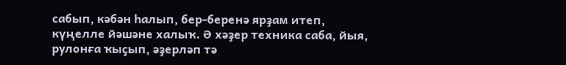сабып, кәбән һалып, бер-беренә ярҙам итеп, күңелле йәшәне халыҡ. Ә хәҙер техника саба, йыя, рулонға ҡыҫып, әҙерләп тә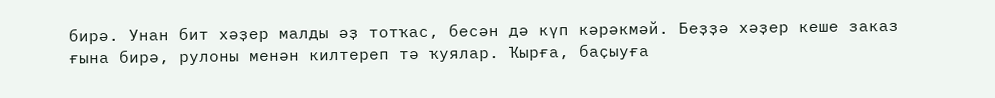бирә. Унан бит хәҙер малды әҙ тотҡас, бесән дә күп кәрәкмәй. Беҙҙә хәҙер кеше заказ ғына бирә, рулоны менән килтереп тә ҡуялар. Ҡырға, баҫыуға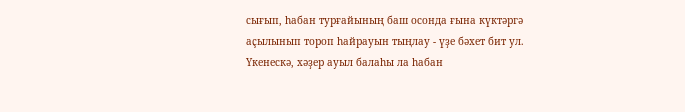сығып, һабан турғайының баш осонда ғына күктәргә аҫылынып тороп һайрауын тыңлау - үҙе бәхет бит ул. Үкенескә, хәҙер ауыл балаһы ла һабан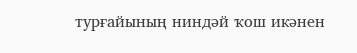турғайының ниндәй ҡош икәнен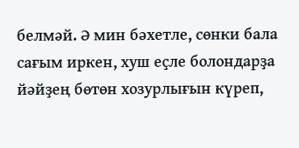белмәй. Ә мин бәхетле, сөнки бала сағым иркен, хуш еҫле болондарҙа йәйҙең бөтөн хозурлығын күреп,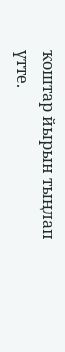ҡоштар йырын тыңлап үтте.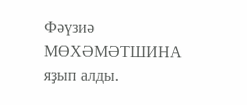Фәүзиә МӨХӘМӘТШИНА яҙып алды.